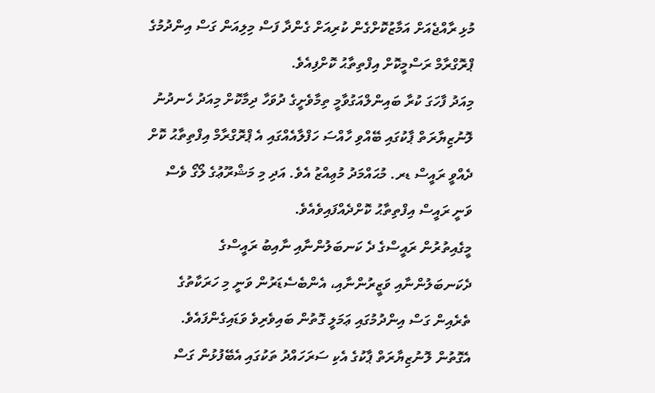މުޅި ރާއްޖެއަށް އަމާޒުކޮށްގެން ކުރިއަށް ގެންދާ ފަސް މިލިއަން ގަސް އިންދުމުގެ ޕްރޮގްރާމް ރަސްމީކޮށް އިފްތިތާޙު ކޮށްފިއެވެ.
މިއަދު ފާހަގަ ކުރާ ބައިންލްއަގުވާމީ ތިމާވެށީގެ ދުވަހާ ދިމާކޮށް މިއަދު ހެނދުނު ލޮނުޒިޔާރަތް ޕާކުގައި ބޭއްވި ހާއްސަ ހަފްލާއެއްގައި އެ ޕްރޮގްރާމް އިފްތިތާޙު ކޮށް ދެއްވީ ރައީސް ޑރ. މުޙައްމަދު މުޢިއްޒު އެވެ. އަދި މި މަޝްރޫޢުގެ ލޯގޯ ވެސް ވަނީ ރައީސް އިފްތިތާޙު ކޮށްދެއްފައިވެއެވެ.
މީގެއިތުރުން ރައީސްގެ ދެ ކަނބަލުންނާއި ނާއިބު ރައީސްގެ ދެކަނބަލުންނާއި ވަޒީރުންނާއި، އެންބެސެޑަރުން ވަނީ މި ހަރަކާތުގެ ތެރެއިން ގަސް އިންދުމުގައި ޢަމަލީ ގޮތުން ބައިވެރިވެ ވަޑައިގެންފައެވެ.
އެގޮތުން ލޮނުޒިޔާރަތް ޕާކުގެ އެކި ސަރަހައްދު ތަކުގައި އެބޭފުޅުން ގަސް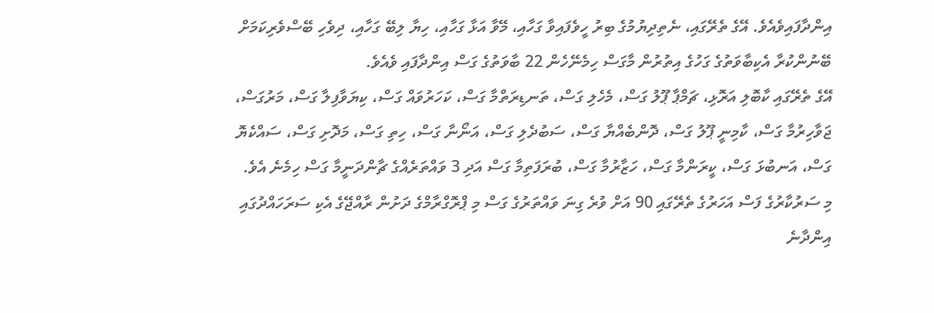އިންދާފައިވެއެވެ. އޭގެ ތެރޭގައި، ނެތިދިޔުމުގެ ބިރު ހީވެފައިވާ ގަހާއި، މޭވާ އަޅާ ގަހާއި، ހިޔާ ލިބޭ ގަހާއި، ދިވެހި ބޭސްވެރިކަމަށް ބޭނުންކުރާ އެކިބާވަތުގެ ގަހުގެ އިތުރުން މާގަސް ހިމެނޭހެން 22 ބާވަތުގެ ގަސް އިންދާފައި ވެއެވެ.
އޭގެ ތެރޭގައި ކާބޮލި އަރޮޅި، ޗަމްޕާ ޕޫލު ގަސް، މެހެލި ގަސް، ތަނޑިރަތްމާ ގަސް، ކަހަރުވައް ގަސް، ކިޔަވާފިލާ ގަސް، މަރުގަސް، ޖަވާހިރުމާ ގަސް، ކާމިނީ ޕޫލު ގަސް، ދޮންބެއްޔާ ގަސް، ސަބުދެލި ގަސް، އަނޯނާ ގަސް، ހިތި ގަސް، މަދޮށި ގަސް، ސައްކެޔޮ ގަސް، އަނބުޅަ ގަސް، ކީރަންމާ ގަސް، ހަޒާރުމާ ގަސް، ބުރަފަތިމާ ގަސް އަދި 3 ވައްތަރެއްގެ ޗާންދަނީމާ ގަސް ހިމެނެ އެވެ.
މި ސަރުކާރުގެ ފަސް އަހަރުގެ ތެރޭގައި 90 އަށް ވުރެ ގިނަ ވައްތަރުގެ ގަސް މި ޕްރޮގްރާމްގެ ދަށުން ރާއްޖޭގެ އެކި ސަރަހައްދުގައި އިންދާނެ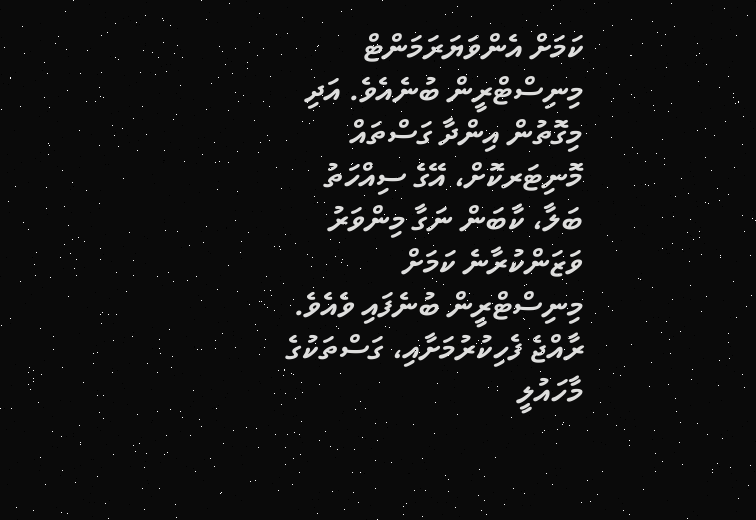ކަމަށް އެންވަޔަރަމަންޓް މިނިސްޓްރީން ބުނެއެވެ. އަދި މިގޮތުން އިންދާ ގަސްތައް މޮނިޓަރކޮށް، އޭގެ ސިއްހަތު ބަލާ، ކާބަން ނަގާ މިންވަރު ވަޒަންކުރާނެ ކަމަށް މިނިސްޓްރީން ބުނެފައި ވެއެވެ.
ރާއްޖެ ފެހިކުރުމަށާއި، ގަސްތަކުގެ މާހައުލީ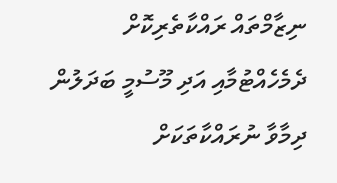ނިޒާމްތައް ރައްކާތެރިކޮށް ދެމެހެއްޓުމާއި އަދި މޫސުމީ ބަދަލުން ދިމާވާ ނުރައްކާތަކަށް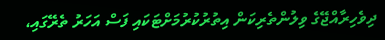ދިވެހިރާއްޖޭގެ ވިލުންތެރިކަން އިތުރުކުރުމަށްޓަކައި ފަސް އަހަރު ތެރޭގައި،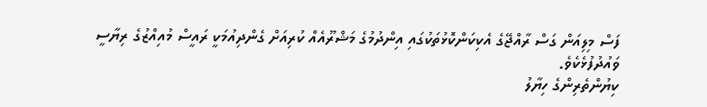ފަސް މިލިއަން ގަސް ރާއްޖޭގެ އެކިކަންކޮޅުތަކުގައި އިންދުމުގެ މަޝްރޫއެއް ކުރިއަށް ގެންދިއުމަކީ ރައީސް މުއިއްޒުގެ ރިޔާސީ ވައުދުފުޅެކެވެ.
ކިޔުންތެރިންގެ ހިޔާލު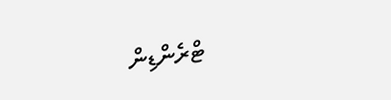ޓްރެންޑިން